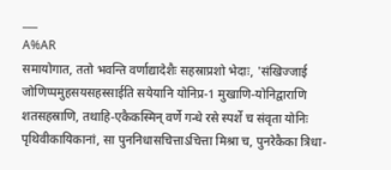___
A%AR
समायोगात, ततो भवन्ति वर्णाद्यादेशैः सहस्राप्रशो भेदाः, 'संखिज्जाई जोणिप्पमुहसयसहस्साईति सयेयानि योनिप्र-1 मुखाणि-योनिद्वाराणि शतसहस्राणि, तथाहि-एकैकस्मिन् वर्णे गन्धे रसे स्पर्शे च संवृता योनिः पृथिवीकायिकानां, सा पुननिधासचित्ताऽचित्ता मिश्रा च, पुनरेकैका त्रिधा-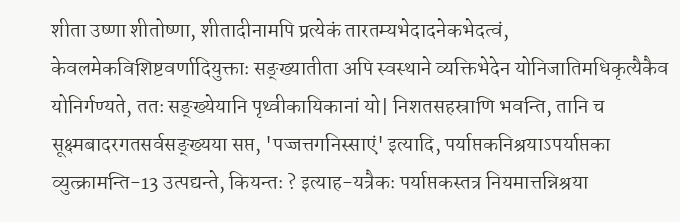शीता उष्णा शीतोष्णा, शीतादीनामपि प्रत्येकं तारतम्यभेदादनेकभेदत्वं, केवलमेकविशिष्टवर्णादियुक्ताः सङ्ख्यातीता अपि स्वस्थाने व्यक्तिभेदेन योनिजातिमधिकृत्यैकैव योनिर्गण्यते, ततः सङ्ख्येयानि पृथ्वीकायिकानां यो| निशतसहस्राणि भवन्ति, तानि च सूक्ष्मबादरगतसर्वसङ्ख्यया सप्त, 'पज्जत्तगनिस्साएं' इत्यादि, पर्याप्तकनिश्रयाऽपर्याप्तका व्युत्क्रामन्ति-13 उत्पद्यन्ते, कियन्तः ? इत्याह-यत्रैकः पर्याप्तकस्तत्र नियमात्तन्निश्रया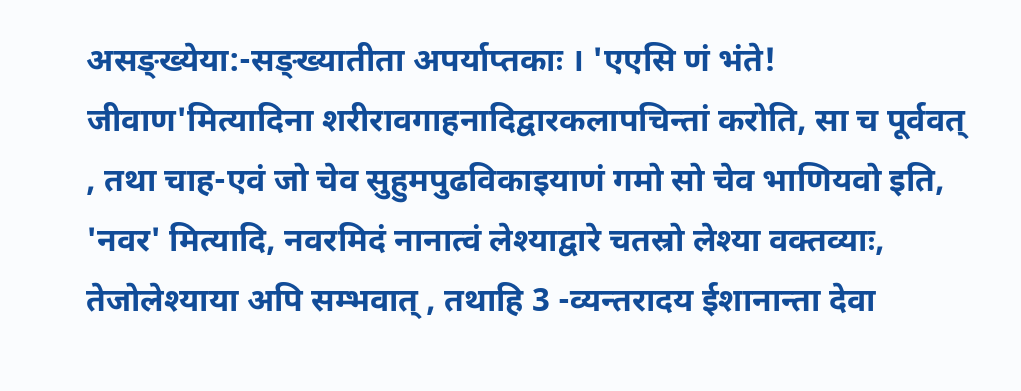असङ्ख्येया:-सङ्ख्यातीता अपर्याप्तकाः । 'एएसि णं भंते! जीवाण'मित्यादिना शरीरावगाहनादिद्वारकलापचिन्तां करोति, सा च पूर्ववत् , तथा चाह-एवं जो चेव सुहुमपुढविकाइयाणं गमो सो चेव भाणियवो इति, 'नवर' मित्यादि, नवरमिदं नानात्वं लेश्याद्वारे चतस्रो लेश्या वक्तव्याः, तेजोलेश्याया अपि सम्भवात् , तथाहि 3 -व्यन्तरादय ईशानान्ता देवा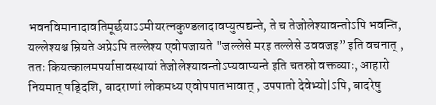भवनविमानादावतिमूर्छयाऽऽमीयरत्नकुण्डलादावप्युत्पद्यन्ते, ते च तेजोलेश्यावन्तोऽपि भवन्ति, यल्लेश्यश्च म्रियते अप्रेऽपि तल्लेश्य एवोपजायते "जल्लेसे मरइ तल्लेसे उववजइ” इति वचनात् , ततः कियत्कालमपर्याप्तावस्थायां तेजोलेश्यावन्तोऽप्यवाप्यन्ते इति चतस्रो वक्तव्याः, आहारो नियमात् षड्दिशि, बादराणां लोकमध्य एवोपपातभावात् , उपपातो देवेभ्यो|ऽपि, बादरेषु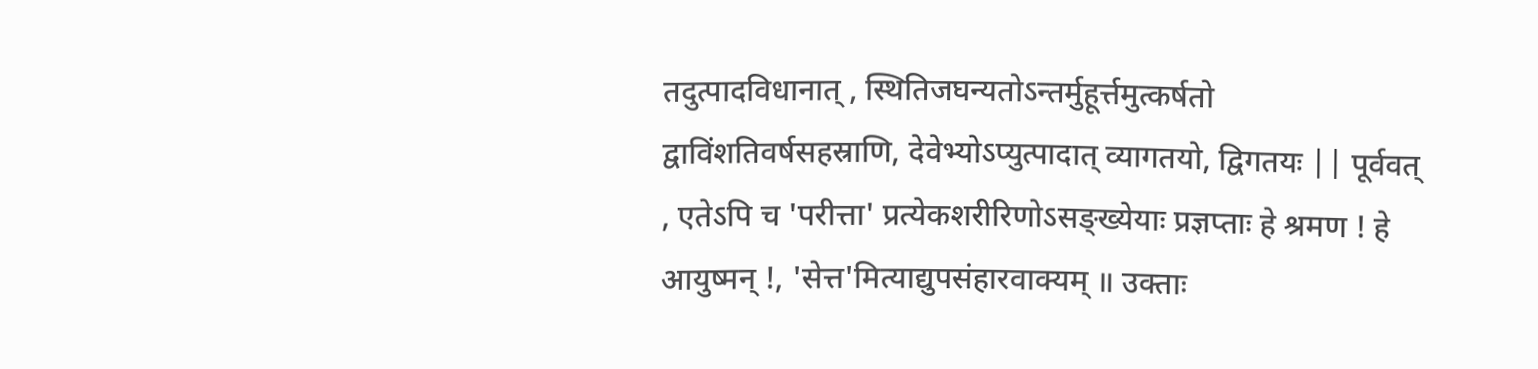तदुत्पादविधानात् , स्थितिजघन्यतोऽन्तर्मुहूर्त्तमुत्कर्षतो द्वाविंशतिवर्षसहस्राणि, देवेभ्योऽप्युत्पादात् व्यागतयो, द्विगतयः || पूर्ववत् , एतेऽपि च 'परीत्ता' प्रत्येकशरीरिणोऽसङ्ख्येयाः प्रज्ञप्ताः हे श्रमण ! हे आयुष्मन् !, 'सेत्त'मित्याद्युपसंहारवाक्यम् ॥ उक्ताः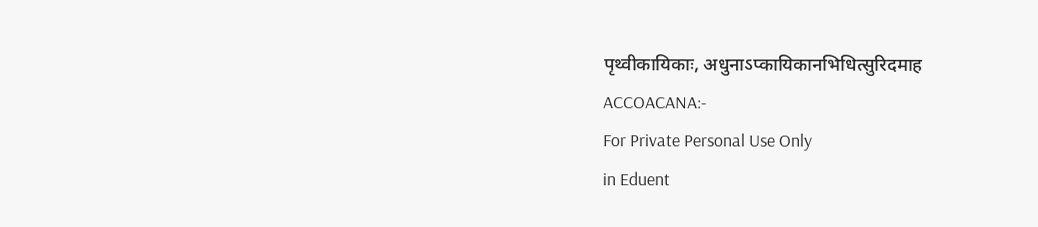पृथ्वीकायिकाः, अधुनाऽप्कायिकानभिधित्सुरिदमाह
ACCOACANA:-
For Private Personal Use Only
in Eduent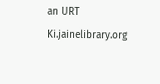an URT
Ki.jainelibrary.org